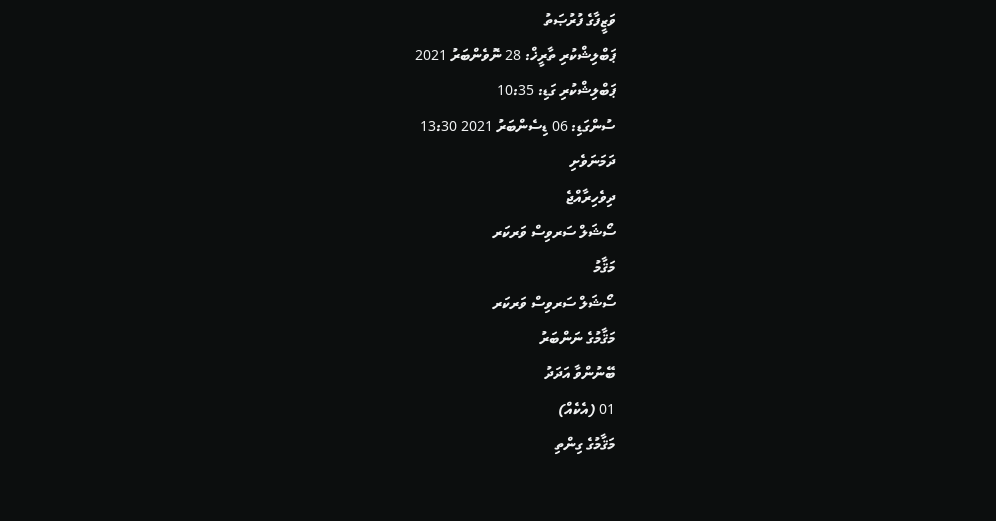ވަޒީފާގެ ފުރުޞަތު
ޕަބްލިޝްކުރި ތާރީޚް: 28 ނޮވެންބަރު 2021
ޕަބްލިޝްކުރި ގަޑި: 10:35
ސުންގަޑި: 06 ޑިސެންބަރު 2021 13:30
ދަމަނަވެށި
ދިވެހިރާއްޖެ
ސޯޝަލް ސަރވިސް ވަރކަރ
މަޤާމު
ސޯޝަލް ސަރވިސް ވަރކަރ
މަޤާމުގެ ނަންބަރު
ބޭނުންވާ އަދަދު
01 (އެކެއް)
މަޤާމުގެ ގިންތި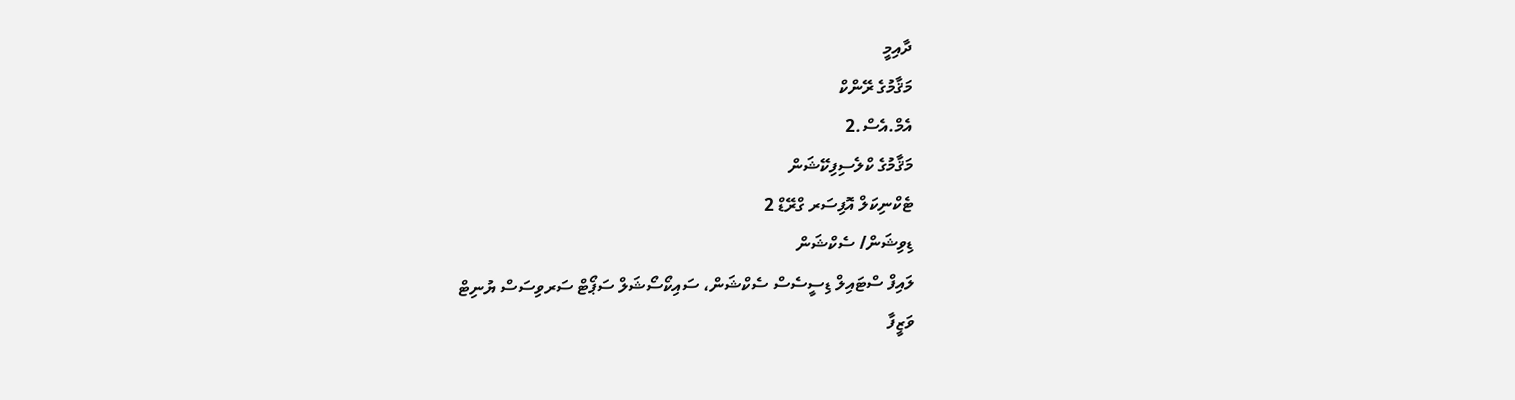ދާއިމީ
މަޤާމުގެ ރޭންކް
އެމް.އެސް.2
މަޤާމުގެ ކްލެސިފިކޭޝަން
ޓެކްނިކަލް އޮފިސަރ ގްރޭޑް 2
ޑިވިޝަން/ ސެކްޝަން
ލައިފް ސްޓައިލް ޑިސީސެސް ސެކްޝަން، ސައިކޯސޯޝަލް ސަޕޯޓް ސަރވިސަސް ޔުނިޓް
ވަޒީފާ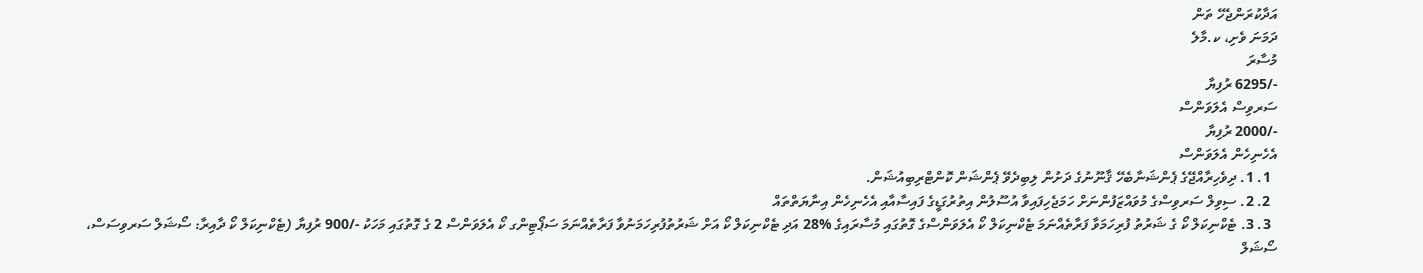އަދާކުރަންޖެހޭ ތަން
ދަމަނަ ވެށި، ކ.މާލެ
މުސާރަ
-/6295 ރުފިޔާ
ސަރވިސް އެލަވަންސް
-/2000 ރުފިޔާ
އެހެނިހެން އެލަވަންސް
  1. 1. ދިވެހިރާއްޖޭގެ ޕެންޝަނާބެހޭ ޤާނޫނުގެ ދަށުން ލިބިދެވޭ ޕެންޝަން ކޮންޓްރިބިއުޝަން.
  2. 2. ސިވިލް ސަރވިސްގެ މުވައްޒަފުންނަށް ހަމަޖެހިފައިވާ އުސޫލުން އިތުރުގަޑީގެ ފައިސާއާއި އެހެނިހެން އިނާޔަތްތައް
  3. 3. ޓެކްނިކަލް ކޯ ގެ ޝަރުތު ފުރިހަމަވާ ފަރާތެއްނަމަ ޓެކްނިކަލް ކޯ އެލަވަންސްގެ ގޮތުގައި މުސާރައިގެ %28 އަދި ޓެކްނިކަލް ކޯ އަށް ޝަރުތުފުރިހަމަނުވާ ފަރާތެއްނަމަ ސަޕޯޓިންގ ކޯ އެލަވަންސް 2 ގެ ގޮތުގައި މަހަކު -/900 ރުފިޔާ (ޓެކްނިކަލް ކޯ ދާއިރާ: ސޯޝަލް ސަރވިސަސް، ސޯޝަލް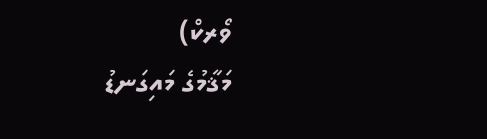ވޯރކް)
މަޤާމުގެ މައިގަނޑު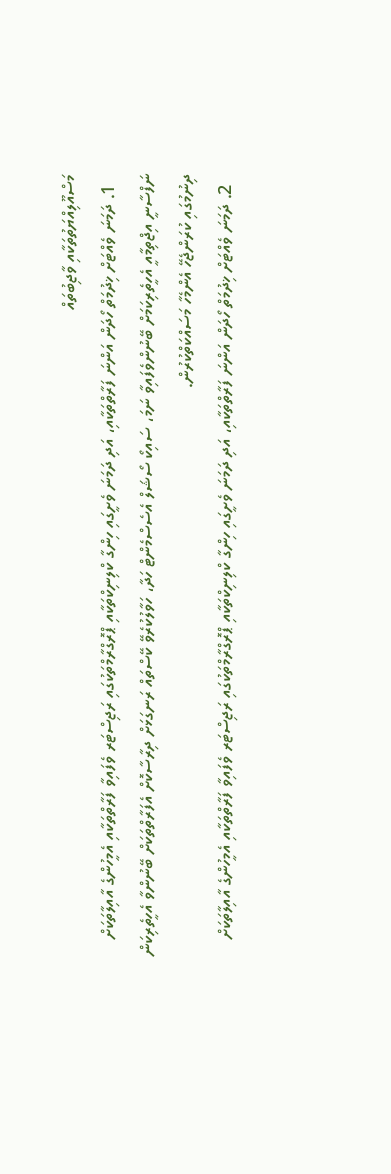މަސްއޫލިއްޔަތުތަކާއި ވާޖިބުތައް
  1. ދަމަނަ ވެއްޓަށް ޚިދުމަތް ހޯދަން އަންނަ ފަރާތްތަކާއި، އަދި ދަމަނަ ވެށީގައި ހިންގާ ކްލިނިކްތަކާއި ޕްރޮގްރާމްތަކުގައި ރަޖިސްޓަރ ވެފައިވާ ފަރާތްތަކާއި އެމީހުންގެ އާއިލާތަކަށް ނަފްސާނީ އިޖްތިމާއީ އެހީތެރިކަމަށް ބޭނުންވެފައިވާ ނަމަ، ސައިކޯ ސޯޝަލް އެސެސްމެންޓް ހަދާ، ހަވާލުކުރެވޭ ކޭސްތައް ރަނގަޅަށް ދިރާސާކޮށް އެފަރާތްތަކަށް ބޭނުންވާ އެހީތެރިކަން ދިނުމުގައި ކުރަންޖެހޭ އެންމެހާ މަސައްކަތްކުރުން.
  2. ދަމަނަ ވެއްޓަށް ޚިދުމަތް ހޯދަން އަންނަ ފަރާތްތަކާއި، އަދި ދަމަނަ ވެށީގައި ހިންގާ ކްލިނިކްތަކާއި ޕްރޮގްރާމްތަކުގައި ރަޖިސްޓަރ ވެފައިވާ ފަރާތްތަކާއި އެމީހުންގެ އާއިލާތަކަށް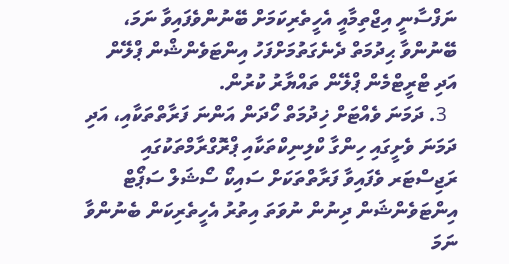ނަފްސާނީ އިޖްތިމާއީ އެހީތެރިކަމަށް ބޭނުންވެފައިވާ ނަމަ، ބޭނުންވާ ޙިދުމަތް ދެނެގަތުމަށްފަހު އިންޓަވެންޝްން ޕްލޭން އަދި ޓްރީޓްމެން ޕްލޭން ތައްޔާރު ކުރުން.
  3. ދަމަނަ ވެއްޓަށް ޚިދުމަތް ހޯދަން އަންނަ ފަރާތްތަކާއި، އަދި ދަމަނަ ވެށީގައި ހިންގާ ކްލިނިކްތަކާއި ޕްރޮގްރާމްތަކުގައި ރަޖިސްޓަރ ވެފައިވާ ފަރާތްތަކަށް ސައިކޯ ސޯޝަލް ސަޕޯޓް އިންޓަވެންޝަން ދިނުން ނުވަތަ އިތުރު އެހީތެރިކަން ބެނުންވާ ނަމަ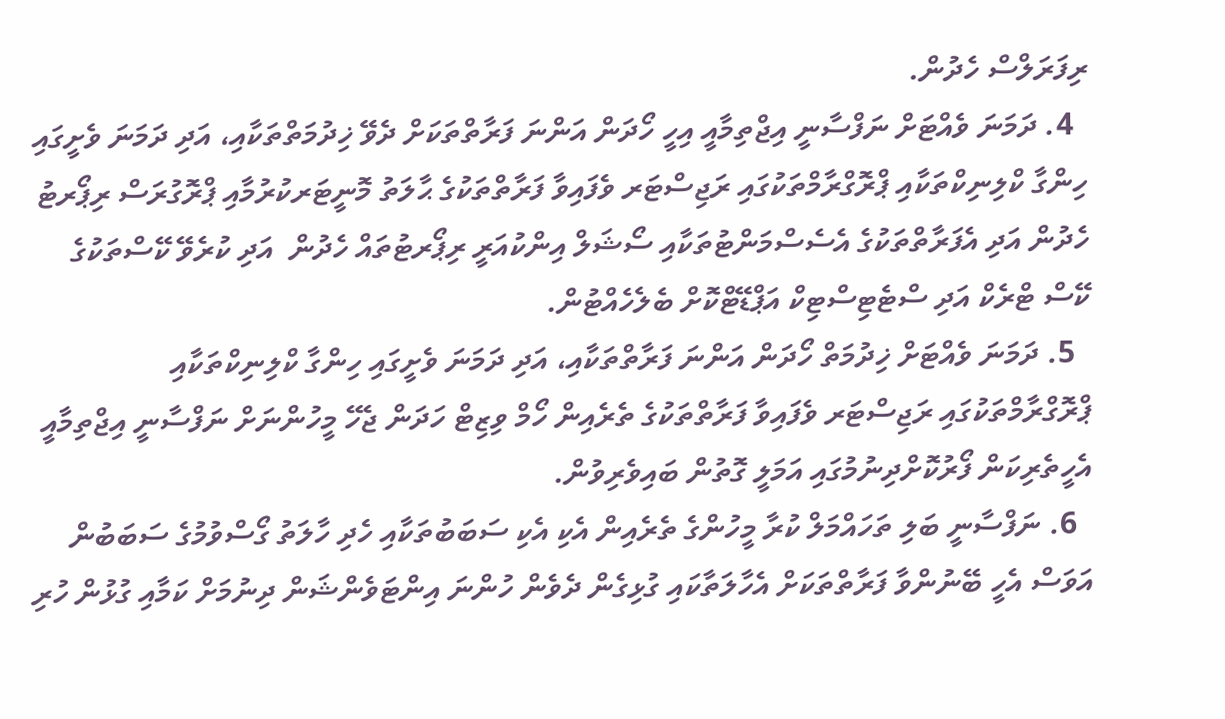ރިފަރަލްސް ހެދުން.
  4. ދަމަނަ ވެއްޓަށް ނަފްސާނީ އިޖްތިމާއީ އިހީ ހޯދަން އަންނަ ފަރާތްތަކަށް ދެވޭ ޚިދުމަތްތަކާއި، އަދި ދަމަނަ ވެށީގައި ހިންގާ ކްލިނިކްތަކާއި ޕްރޮގްރާމްތަކުގައި ރަޖިސްޓަރ ވެފައިވާ ފަރާތްތަކުގެ ޙާލަތު މޮނީޓަރކުރުމާއި ޕްރޮގުރަސް ރިޕޯރޓު ހެދުން އަދި އެފަރާތްތަކުގެ އެސެސްމަންޓުތަކާއި ސޯޝަލް އިންކުއަރީ ރިޕޯރޓުތައް ހެދުން  އަދި ކުރެވޭ ކޭސްތަކުގެ ކޭސް ޓްރެކް އަދި ސްޓެޓިސްޓިކް އަޕްޑޭޓްކޮށް ބެލެހެއްޓުން.
  5. ދަމަނަ ވެއްޓަށް ޚިދުމަތް ހޯދަން އަންނަ ފަރާތްތަކާއި، އަދި ދަމަނަ ވެށީގައި ހިންގާ ކްލިނިކްތަކާއި ޕްރޮގްރާމްތަކުގައި ރަޖިސްޓަރ ވެފައިވާ ފަރާތްތަކުގެ ތެރެއިން ހޯމް ވިޒިޓް ހަދަން ޖެހޭ މީހުންނަށް ނަފްސާނީ އިޖްތިމާއީ އެހީތެރިކަން ފޯރުކޮށްދިނުމުގައި އަމަލީ ގޮތުން ބައިވެރިވުން.
  6. ނަފްސާނީ ބަލި ތަހައްމަލް ކުރާ މީހުންގެ ތެރެއިން އެކި އެކި ސަބަބުތަކާއި ހެދި ހާލަތު ގޯސްވުމުގެ ސަބަބުން އަވަސް އެހީ ބޭނުންވާ ފަރާތްތަކަށް އެހާލަތާކައި ގުޅިގެން ދެވެން ހުންނަ އިންޓަވެންޝަން ދިނުމަށް ކަމާއި ގުޅުން ހުރި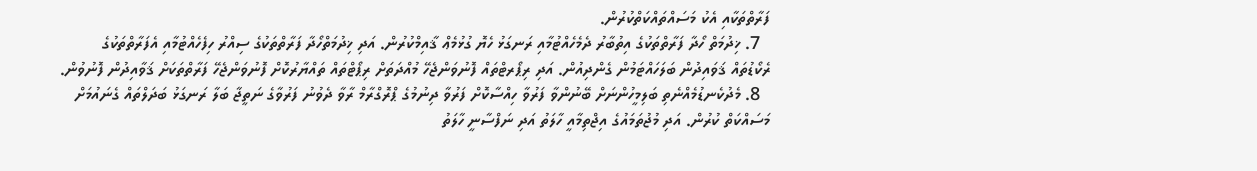ފަރާތްތަކާއި އެކު މަސައްތައްކަތްކުރުން.
  7. ޚިދުމަތް ހޯދާ ފަރާތްތަކުގެ އިތުބާރު ދެމެހެއްޓުމާއި ރަނގަޅު ހެޔޮ ގުޅުމެޢް ޤާއިމްކުރުން. އަދި ޚިދުމަތްހޯދާ ފަރާތްތަކުގެ ސިއްރު ހިފެހެއްޓުމާއި އެފަރާތްތަކުގެ ރެކޯޑުތައް ޤަވައިދުން ބަލަހައްޓަމުން ގެންދިއުން. އަދި ރިޕޯރޓްތައް ފޮނުވަންޖެހޭ މުއްދަތަށް ރިޕޯޓްތައް ތައްޔާރުކޮށް ފޮނުވަންޖެހޭ ފަރާތްތަކަށް ޤަވާއިދުން ފޮނުވުން.
  8. މެދުކެނޑުމެއްނެތި ބަލިމީހުންނަށް ބޭނުންވާ ފަރުވާ ހިއްސާކޮށް ފަރުވާ ދިނުމުގެ ޕްރޮގްރާމް ރާވާ ދެވުނު ފަރުވާގެ ނަތީޖާ ބަލާ ރަނގަޅު ބަދަލްތައް ގެނައުމަށް މަސައްކަތް ކުރުން. އަދި މުޖުތަމައުގެ އިޖްތިމާއީ ހާލަތު އަދި ނަފްސާނީ ހާލަތު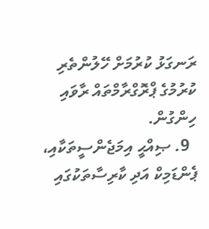ރަނގަޅު ކުރުމަށް ހޭލުންތެރި ކުރުމުގެ ޕްރޮގްރާމްތައް ރާވައި ހިންގުން.
  9. ޞިއްޙީ އިމަޖެންސީތަކާއި، ޕެންޑަމިކް އަދި ކާރިސާތަކުގައި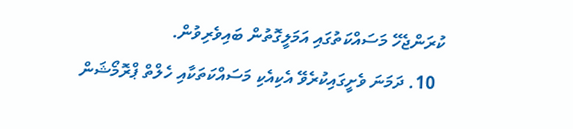ކުރަންޖެހޭ މަސައްކަތުގައި އަމަލީގޮތުން ބައިވެރިވުން.
  10. ދަމަނަ ވެށީގައިކުރެވޭ އެކިއެކި މަސައްކަތަކާއި ހެލްތް ޕްރޮމޯޝަން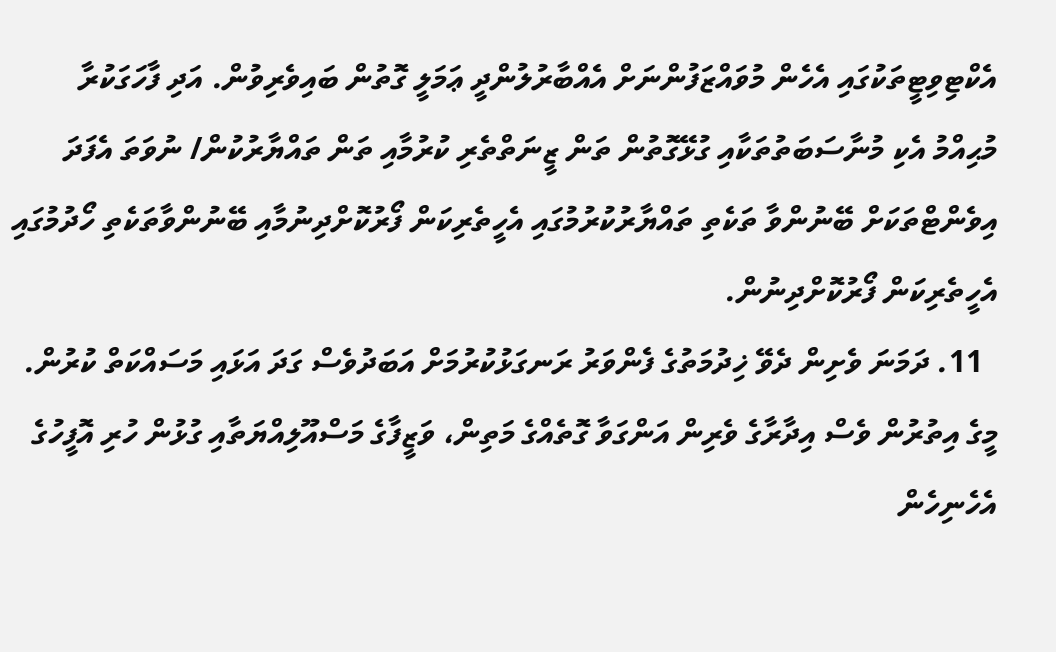އެކްޓިވިޓީތަކުގައި އެހެން މުވައްޒަފުންނަށް އެއްބާރުލުންދީ ޢަމަލީ ގޮތުން ބައިވެރިވުން. އަދި ފާހަގަކުރާ މުޙިއްމު އެކި މުނާސަބަތުތަކާއި ގުޅޭގޮތުން ތަން ޒީނަތްތެރި ކުރުމާއި ތަން ތައްޔާރުކުން/ ނުވަތަ އެފަދަ އިވެންޓްތަކަށް ބޭނުންވާ ތަކެތި ތައްޔާރުކުރުމުގައި އެހީތެރިކަން ފޯރުކޮށްދިނުމާއި ބޭނުންވާތަކެތި ހޯދުމުގައި އެހީތެރިކަން ފޯރުކޮށްދިނުން.
  11. ދަމަނަ ވެށިން ދެވޭ ޚިދުމަތުގެ ފެންވަރު ރަނގަޅުކުރުމަށް އަބަދުވެސް ގަދަ އަޅައި މަސައްކަތް ކުރުން. މީގެ އިތުރުން ވެސް އިދާރާގެ ވެރިން އަންގަވާ ގޮތެއްގެ މަތިން، ވަޒީފާގެ މަސްއޫލިއްޔަތާއި ގުޅުން ހުރި އޮފީހުގެ އެހެނިހެން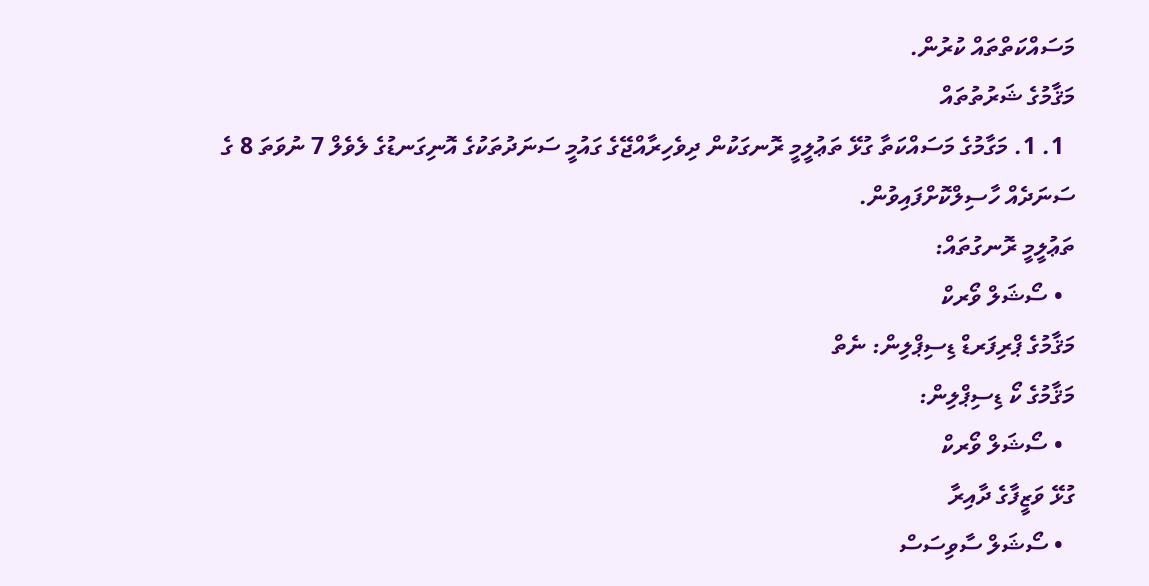މަސައްކަތްތައް ކުރުން.
މަޤާމުގެ ޝަރުތުތައް
  1. 1. މަގާމުގެ މަސައްކަތާ ގުޅޭ ތަޢުލީމީ ރޮނގަކުން ދިވެހިރާއްޖޭގެ ގައުމީ ސަނަދުތަކުގެ އޮނިގަނޑުގެ ލެވެލް 7 ނުވަތަ 8 ގެ ސަނަދެއް ހާސިލްކޮށްފައިވުން.
ތަޢުލީމީ ރޮނގުތައް:
  • ސޯޝަލް ވޯރކް
މަޤާމުގެ ޕްރިފަރޑް ޑިސިޕްލިން: ނެތް
މަޤާމުގެ ކޯ ޑިސިޕްލިން:
  • ސޯޝަލް ވޯރކް
ގުޅޭ ވަޒީފާގެ ދާއިރާ
  • ސޯޝަލް ސާވިސަސް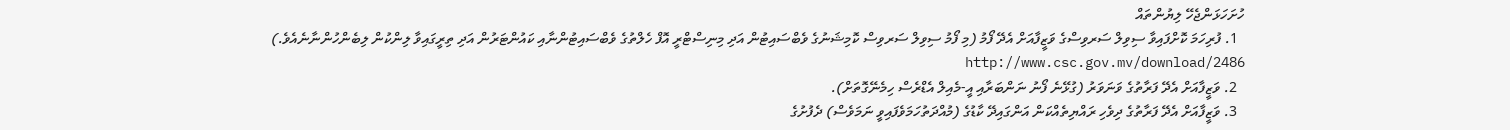ހުށަހަޅަންޖެހޭ ލިޔުންތައް
  1. ފުރިހަމަ ކޮށްފައިވާ ސިވިލް ސަރވިސްގެ ވަޒީފާއަށް އެދޭ ފޯމު (މި ފޯމު ސިވިލް ސަރވިސް ކޮމިޝަނުގެ ވެބްސައިޓުން އަދި މިނިސްޓްރީ އޮފް ހެލްތުގެ ވެބްސައިޓުންނާއި ކައުންޓަރުން އަދި ތިރީގައިވާ ލިންކުން ލިބެންހުންނާނެއެވެ.) http://www.csc.gov.mv/download/2486
  2. ވަޒީފާއަށް އެދޭ ފަރާތުގެ ވަނަވަރު (ގުޅޭނެ ފޯނު ނަންބަރާއި އީ-މެއިލް އެޑްރެސް ހިމެނޭގޮތަށް).
  3. ވަޒީފާއަށް އެދޭ ފަރާތުގެ ދިވެހި ރައްޔިތެއްކަން އަންގައިދޭ ކާޑުގެ (މުއްދަތުހަމަވެފައިވީ ނަމަވެސް) ދެފުށުގެ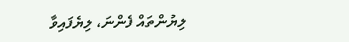ލިޔުންތައް ފެންނަ، ލިޔެފައިވާ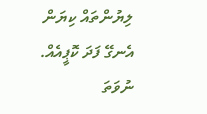ލިޔުންތައް ކިޔަން އެނގޭ ފަދަ ކޮޕީއެއް. ނުވަތަ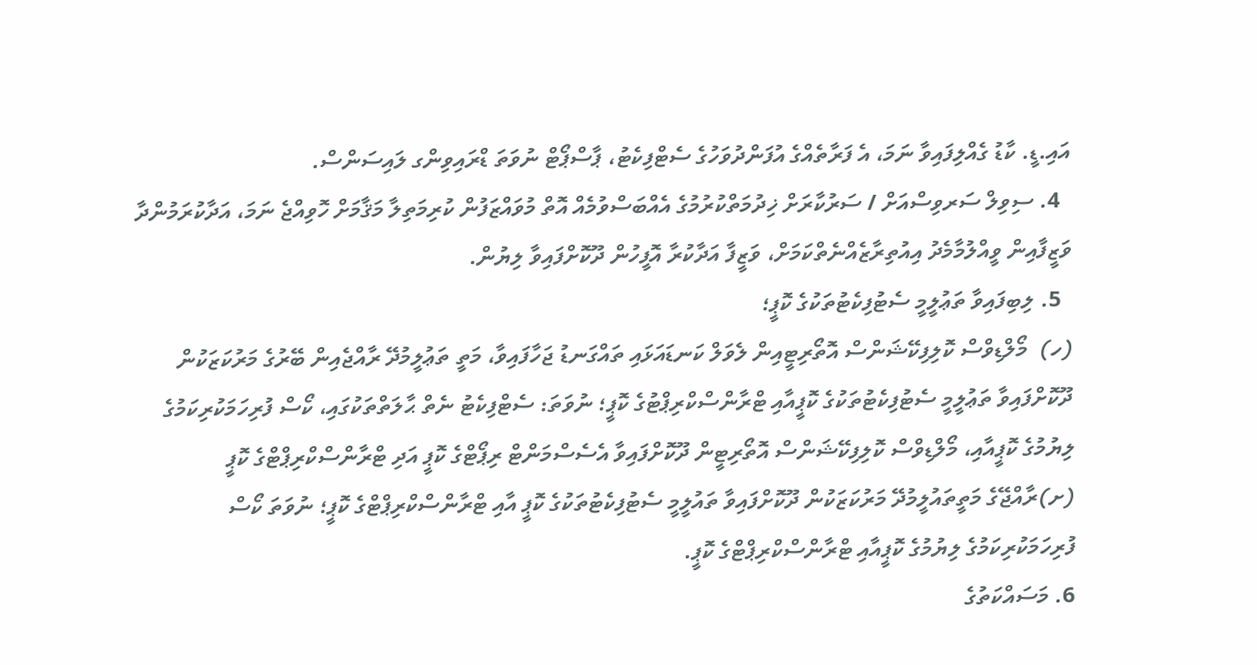އައި.ޑީ. ކާޑު ގެއްލިފައިވާ ނަމަ، އެ ފަރާތެއްގެ އުފަންދުވަހުގެ ސެޓްފިކެޓު، ޕާސްޕޯޓް ނުވަތަ ޑްރައިވިންގ ލައިސަންސް.
  4. ސިވިލް ސަރވިސްއަށް / ސަރުކާރަށް ޚިދުމަތްކުރުމުގެ އެއްބަސްވުމެއް އޮތް މުވައްޒަފުން ކުރިމަތިލާ މަޤާމަށް ހޮވިއްޖެ ނަމަ، އަދާކުރަމުންދާ ވަޒީފާއިން ވީއްލުމާމެދު އިއުތިރާޒެއްނެތްކަމަށް، ވަޒީފާ އަދާކުރާ އޮފީހުން ދޫކޮށްފައިވާ ލިޔުން.
  5. ލިބިފައިވާ ތަޢުލީމީ ސެޓުފިކެޓުތަކުގެ ކޮޕީ؛
(ހ)  މޯލްޑިވްސް ކޮލިފިކޭޝަންސް އޮތޯރިޓީއިން ލެވަލް ކަނޑައަޅައި ތައްގަނޑު ޖަހާފައިވާ، މަތީ ތަޢުލީމުދޭ ރާއްޖެއިން ބޭރުގެ މަރުކަޒަކުން ދޫކޮށްފައިވާ ތަޢުލީމީ ސެޓުފިކެޓުތަކުގެ ކޮޕީއާއި ޓްރާންސްކްރިޕްޓުގެ ކޮޕީ؛ ނުވަތަ: ސެޓްފިކެޓު ނެތް ޙާލަތްތަކުގައި، ކޯސް ފުރިހަމަކުރިކަމުގެ ލިޔުމުގެ ކޮޕީއާއި، މޯލްޑިވްސް ކޮލިފިކޭޝަންސް އޮތޯރިޓީން ދޫކޮށްފައިވާ އެސެސްމަންޓް ރިޕޯޓްގެ ކޮޕީ އަދި ޓްރާންސްކްރިޕްޓްގެ ކޮޕީ
(ށ)ރާއްޖޭގެ މަތީތައުލީމުދޭ މަރުކަޒަކުން ދޫކޮށްފައިވާ ތައުލީމީ ސެޓުފިކެޓުތަކުގެ ކޮޕީ އާއި ޓްރާންސްކްރިޕްޓްގެ ކޮޕީ؛ ނުވަތަ ކޯސް ފުރިހަމަކުރިކަމުގެ ލިޔުމުގެ ކޮޕީއާއި ޓްރާންސްކްރިޕްޓްގެ ކޮޕީ.
6. މަސައްކަތުގެ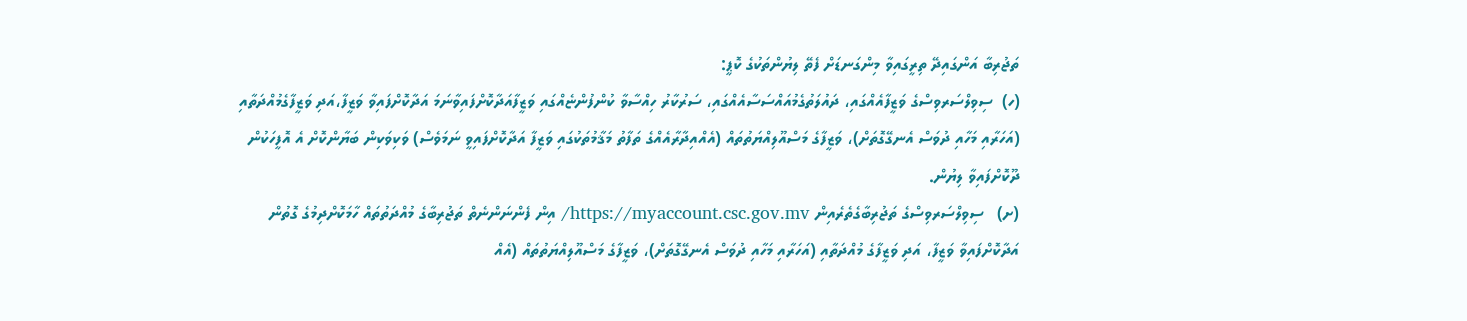ތަޖުރިބާ އަންގައިދޭ ތިރީގައިވާ މިންގަނޑަށް ފެތޭ ލިޔުންތަކުގެ ކޮޕީ:
(ހ)  ސިވިލްސަރވިސްގެ ވަޒީފާއެއްގައި، ދައުލަތުގެމުއައްސަސާއެއްގައި، ސަރުކާރު ހިއްސާވާ ކުންފުންޏެއްގައި ވަޒީފާއަދާކޮށްފައިވާނަމަ އަދާކޮށްފައިވާ ވަޒީފާ،އަދި ވަޒީފާގެމުއްދަތާއި (އަހަރާއި މަހާއި ދުވަސް އެނގޭގޮތަށް)، ވަޒީފާގެ މަސްއޫލިއްޔަތުތައް (އެއްއިދާރާއެއްގެ ތަފާތު މަޤާމުތަކުގައި ވަޒީފާ އަދާކޮށްފައިވީ ނަމަވެސް) ވަކިވަކިން ބަޔާންކޮށް އެ އޮފީހަކުން ދޫކޮށްފައިވާ ލިޔުން.
(ށ)   ސިވިލްސަރވިސްގެ ތަޖުރިބާގެތެރެއިން https://myaccount.csc.gov.mv/ އިން ފެންނަންނެތް ތަޖުރިބާގެ މުއްދަތުތައް ހާމަކޮށްދިމުގެ ގޮތުން އަދާކޮށްފައިވާ ވަޒީފާ، އަދި ވަޒީފާގެ މުއްދަތާއި (އަހަރާއި މަހާއި ދުވަސް އެނގޭގޮތަށް)، ވަޒީފާގެ މަސްއޫލިއްޔަތުތައް (އެއް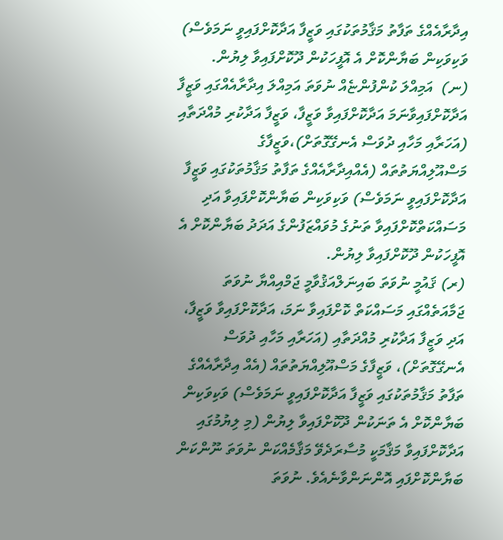އިދާރާއެއްގެ ތަފާތު މަޤާމުތަކުގައި ވަޒީފާ އަދާކޮށްފައިވީ ނަމަވެސް) ވަކިވަކިން ބަޔާންކޮށް އެ އޮފީހަކުން ދޫކޮށްފައިވާ ލިޔުން.
(ނ)  އަމިއްލަ ކުންފުންޏެއް ނުވަތަ އަމިއްލަ އިދާރާއެއްގައި ވަޒީފާ އަދާކޮށްފައިވާނަމަ އަދާކޮށްފައިވާ ވަޒީފާ، ވަޒީފާ އަދާކުރި މުއްދަތާއި (އަހަރާއި މަހާއި ދުވަސް އެނގޭގޮތަށް)،ވަޒީފާގެ މަސްއޫލިއްޔަތުތައް (އެއްއިދާރާއެއްގެ ތަފާތު މަޤާމުތަކުގައި ވަޒީފާ އަދާކޮށްފައިވީ ނަމަވެސް) ވަކިވަކިން ބަޔާންކޮށްފައިވާ އަދި މަސައްކަތްކޮށްފައިވާ ތަނުގެ މުވައްޒަފުންގެ އަދަދު ބަޔާންކޮށް އެ އޮފީހަކުން ދޫކޮށްފައިވާ ލިޔުން.
(ރ) ޤައުމީ ނުވަތަ ބައިނަލްއަޤުވާމީ ޖަމްއިއްޔާ ނުވަތަ ޖަމާއަތެއްގައި މަސައްކަތް ކޮށްފައިވާ ނަމަ، އަދާކޮށްފައިވާ ވަޒީފާ، އަދި ވަޒީފާ އަދާކުރި މުއްދަތާއި (އަހަރާއި މަހާއި ދުވަސް އެނގޭގޮތަށް)، ވަޒީފާގެ މަސްއޫލިއްޔަތުތައް (އެއް އިދާރާއެއްގެ ތަފާތު މަޤާމުތަކުގައި ވަޒީފާ އަދާކޮށްފައިވީ ނަމަވެސް) ވަކިވަކިން ބަޔާންކޮށް އެ ތަނަކުން ދޫކޮށްފައިވާ ލިޔުން (މި ލިޔުމުގައި އަދާކޮށްފައިވާ މަޤާމަކީ މުސާރަދެވޭ މަޤާމެއްކަން ނުވަތަ ނޫންކަން ބަޔާންކޮށްފައި އޮންނަންވާނެއެވެ. ނުވަތަ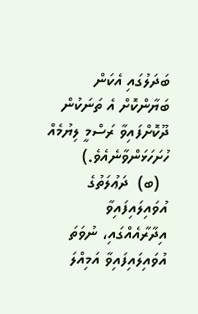ބަދަލުގައި އެކަން ބަޔާންކޮށް އެ ތަނަކުން ދޫކޮށްފައިވާ ރަސްމީ ލިޔުމެއް ހުށަހަޅަންވާނެއެވެ.)
  (ބ)  ދަޢުލަތުގެ އުވައިލައިފައިވާ އިދާރާއެއްގައި، ނުވަތަ އުވައިލައިފައިވާ އަމިއްލަ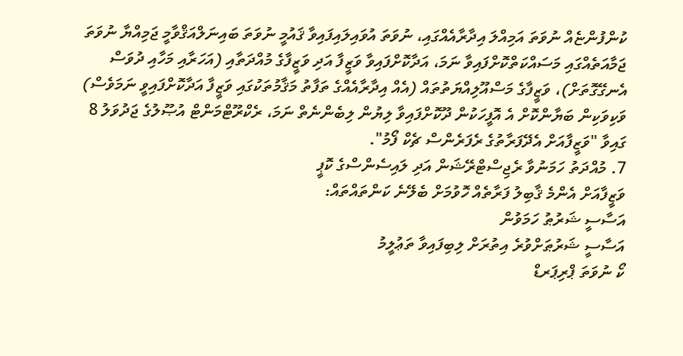ކުންފުންޏެއް ނުވަތަ އަމިއްލަ އިދާރާއެއްގައި، ނުވަތަ އުވައިލައިފައިވާ ޤައުމީ ނުވަތަ ބައިނަލްއަޤްވާމީ ޖަމިއްޔާ ނުވަތަ ޖަމާއަތެއްގައި މަސައްކަތްކޮށްފައިވާ ނަމަ، އަދާކޮށްފައިވާ ވަޒީފާ އަދި ވަޒީފާގެ މުއްދަތާއި (އަހަރާއި މަހާއި ދުވަސް އެނގޭގޮތަށް)، ވަޒީފާގެ މަސްއޫލިއްޔަތުތައް (އެއް އިދާރާއެއްގެ ތަފާތު މަޤާމުތަކުގައި ވަޒީފާ އަދާކޮށްފައިވީ ނަމަވެސް) ވަކިވަކިން ބަޔާންކޮށް އެ އޮފީހަކުން ދޫކޮށްފައިވާ ލިޔުން ލިބެންނެތް ނަމަ، ރެކްރޫޓްމަންޓް އުޞޫލުގެ ޖަދުވަލު 8 ގައިވާ "ވަޒީފާއަށް އެދޭފަރާތުގެ ރެފަރެންސް ޗެކް ފޯމު".
7. މުއްދަތު ހަމަނުވާ ރެޖިސްޓްރޭޝަން އަދި ލައިސެންސްގެ ކޮޕީ
ވަޒީފާއަށް އެންމެ ޤާބިލު ފަރާތެއް ހޮވުމަށް ބެލޭނެ ކަންތައްތައް:
އަސާސީ ޝަރުޠު ހަމަވުން
އަސާސީ ޝަރުޠަށްވުރެ އިތުރަށް ލިބިފައިވާ ތަޢުލީމު
ކޯ ނުވަތަ ޕްރިޕަރޑް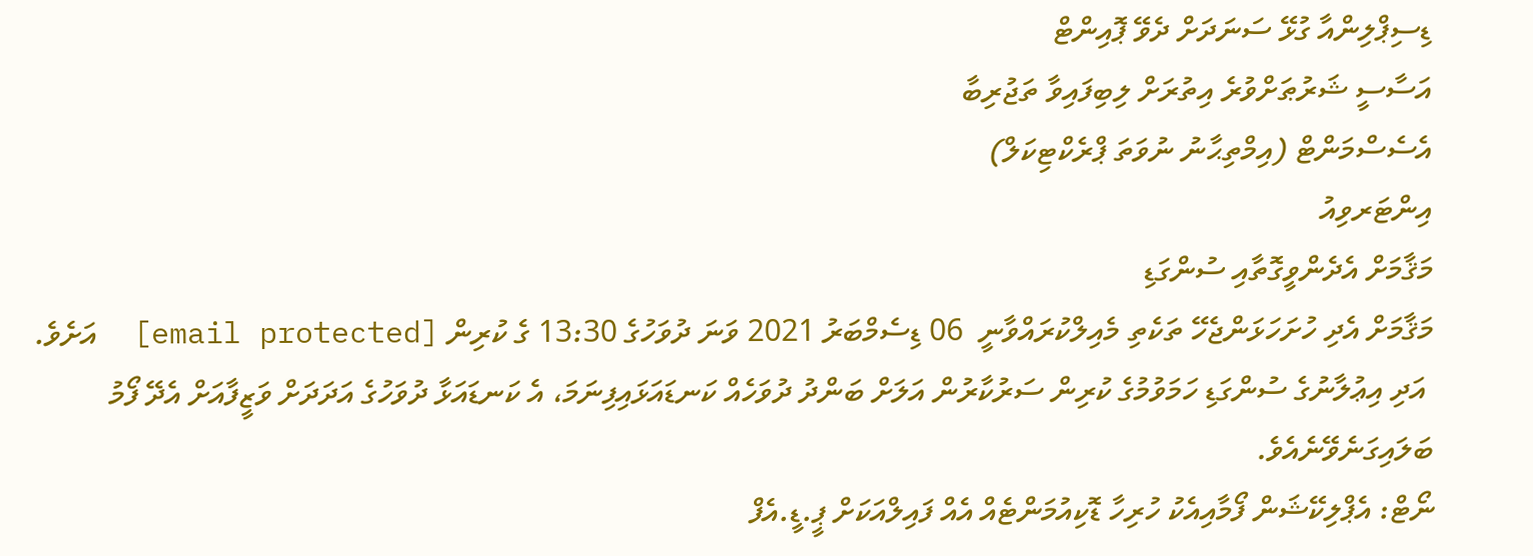ޑިސިޕްލިންއާ ގުޅޭ ސަނަދަށް ދެވޭ ޕޮއިންޓް
އަސާސީ ޝަރުޠަށްވުރެ އިތުރަށް ލިބިފައިވާ ތަޖުރިބާ
އެސެސްމަންޓް (އިމްތިޙާނު ނުވަތަ ޕްރެކްޓިކަލް)
އިންޓަރވިއު
މަޤާމަށް އެދެންވީގޮތާއި ސުންގަޑި
މަޤާމަށް އެދި ހުށަހަޅަންޖެހޭ ތަކެތި މެއިލްކުރައްވާނީ  06 ޑިސެމްބަރު 2021 ވަނަ ދުވަހުގެ 13:30 ގެ ކުރިން [email protected]  އަށެވެ.
 އަދި އިޢުލާނުގެ ސުންގަޑި ހަމަވުމުގެ ކުރިން ސަރުކާރުން އަލަށް ބަންދު ދުވަހެއް ކަނޑައަޅައިފިނަމަ، އެ ކަނޑައަޅާ ދުވަހުގެ އަދަދަށް ވަޒީފާއަށް އެދޭ ފޯމު ބަލައިގަނެވޭނެއެވެ.
ނޯޓް: އެޕްލިކޭޝަން ފޯމާއިއެކު ހުރިހާ ޑޮކިއުމަންޓެއް އެއް ފައިލްއަކަށް ޕީ.ޑީ.އެފް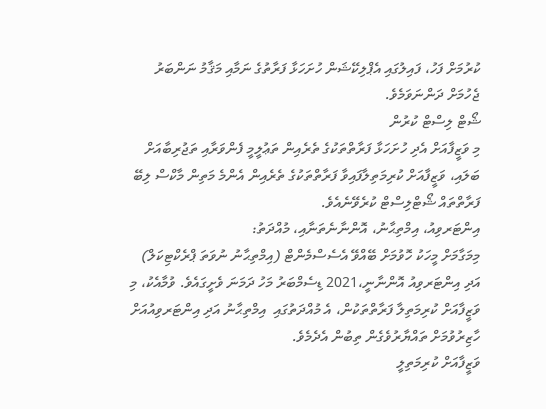ކުރުމަށް ފަހު، ފައިލުގައި އެޕްލިކޭޝަން ހުށަހަޅާ ފަރާތުގެ ނަމާއި މަޤާމު ނަންބަރު ޖެހުމަށް ދަންނަވަމެވެ.
ޝޯޓް ލިސްޓް ކުރުން
މި ވަޒީފާއަށް އެދި ހުށަހަޅާ ފަރާތްތަކުގެ ތެރެއިން ތަޢުލީމީ ފެންވަރާއި ތަޖުރިބާއަށް ބަލައި، ވަޒީފާއަށް ކުރިމަތިލާފައިވާ ފަރާތްތަކުގެ ތެރެއިން އެންމެ މަތިން މާކްސް ލިބޭ ފަރާތްތައް ޝޯޓްލިސްޓް ކުރެވޭނެއެވެ.
އިންޓަރވިއު، އިމްތިޙާނު، އޮންނާނެތަނާއި، މުއްދަތު:
މިމަގާމަށް މީހަކު ހޮވުމަށް ބޭއްވޭ އެސެސްމެންޓް (އިމްތިޙާނު ނުވަތަ ޕްރެކްޓިކަލް) އަދި އިންޓަރވިއު އޮންނާނީ،2021 ޑިސެމްބަރު މަހު ދަމަނަ ވެށީގައެވެ. ވުމާއެކު، މި ވަޒީފާއަށް ކުރިމަތިލާ ފަރާތްތަކުން، އެ މުއްދަތުގައި  އިމްތިޙާނު އަދި އިންޓަރވިއުއަށް ހާޒިރުވުމަށް ތައްޔާރުވެގެން ތިބުން އެދެމެވެ.
ވަޒީފާއަށް ކުރިމަތިލީ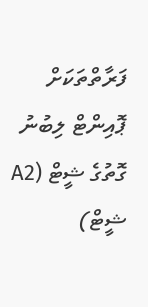ފަރާތްތަކަށް ޕޮއިންޓް ލިބުނު ގޮތުގެ ޝީޓް (A2 ޝީޓް)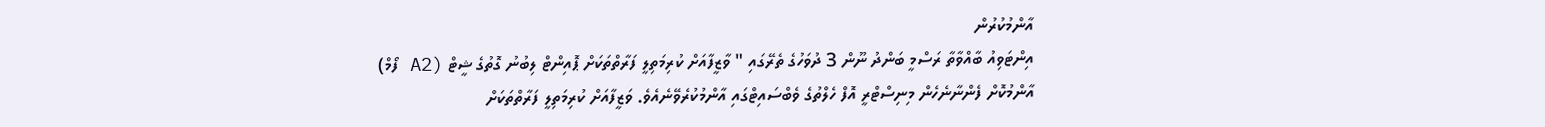އާންމުކުރުން
އިންޓަވިއު ބާއްވާތާ ރަސްމީ ބަންދު ނޫން 3 ދުވަހުގެ ތެރޭގައި " ވާޒީފާއަށް ކުރިމަތިލީ ފަރާތްތަކަށް ޕޮއިންޓް ލިބުނު ގޮތުގެ ޝީޓް (A2 ފޯމް) އާންމުކޮށް ފެންނާނެހެން މިނިސްޓްރީ އޮފް ހެލްތުގެ ވެބްސައިޓްގައި އާންމުކުރެވޭނެއެވެ. ވަޒީފާއަށް ކުރިމަތިލީ ފަރާތްތަކަށް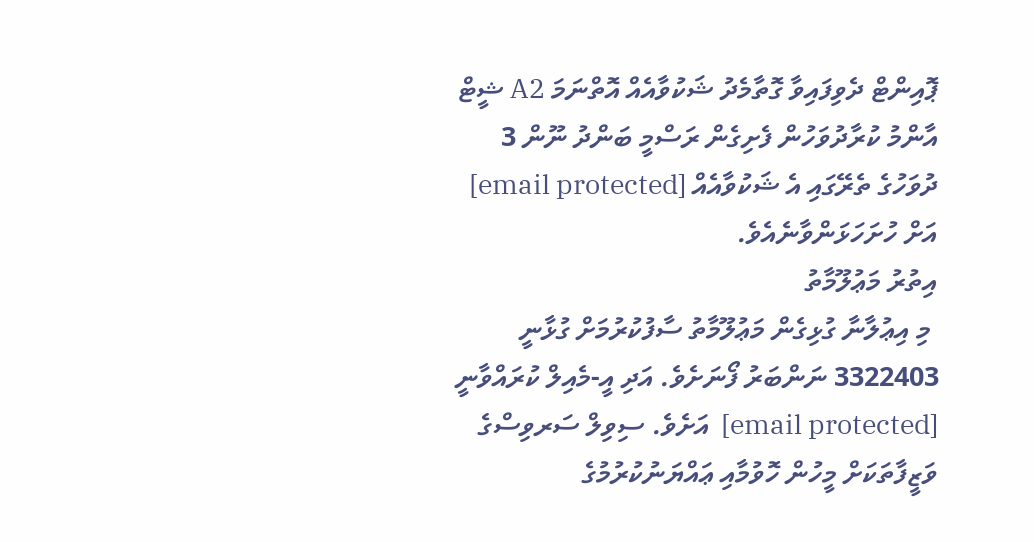ޕޮއިންޓް ދެވިފައިވާ ގޮތާމެދު ޝަކުވާއެއް އޮތްނަމަ A2 ޝީޓް އާންމު ކުރާދުވަހުން ފެށިގެން ރަސްމީ ބަންދު ނޫން 3 ދުވަހުގެ ތެރޭގައި އެ ޝަކުވާއެއް [email protected]   އަށް ހުށަހަޅަންވާނެއެވެ.
އިތުރު މަޢުލޫމާތު
 މި އިޢުލާނާ ގުޅިގެން މަޢުލޫމާތު ސާފުކުރުމަށް ގުޅާނީ 3322403 ނަންބަރު ފޯނަށެވެ. އަދި އީ-މެއިލް ކުރައްވާނީ [email protected]  އަށެވެ. ސިވިލް ސަރވިސްގެ ވަޒީފާތަކަށް މީހުން ހޮވުމާއި ޢައްޔަނުކުރުމުގެ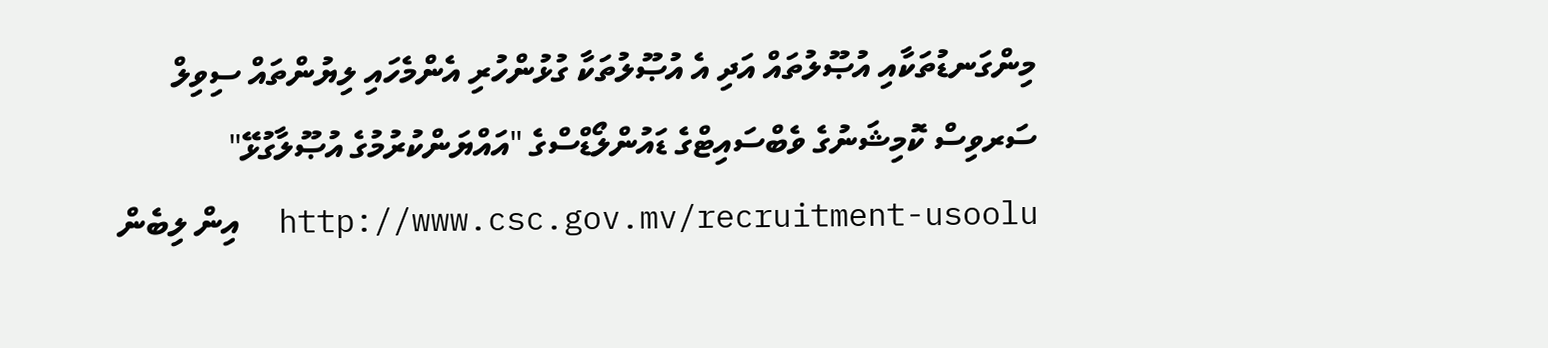މިންގަނޑުތަކާއި އުޞޫލުތައް އަދި އެ އުޞޫލުތަކާ ގުޅުންހުރި އެންމެހައި ލިޔުންތައް ސިވިލް ސަރވިސް ކޮމިޝަނުގެ ވެބްސައިޓްގެ ޑައުންލޯޑްސްގެ "އައްޔަންކުރުމުގެ އުޞޫލާގުޅޭ"  http://www.csc.gov.mv/recruitment-usoolu  އިން ލިބެން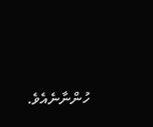ހުންނާނެއެވެ.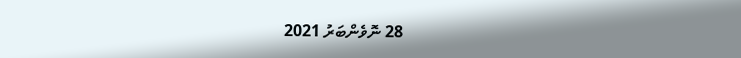28 ނޮވެންބަރު 2021